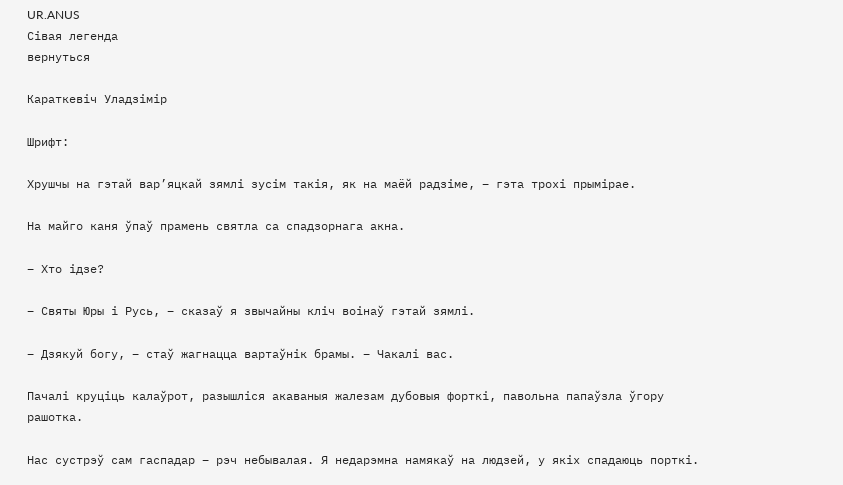UR.ANUS
Ciвая легенда
вернуться

Караткевiч Уладзiмiр

Шрифт:

Хрушчы на гэтай вар’яцкай зямлі зусім такія, як на маёй радзіме, – гэта трохі прымірае.

На майго каня ўпаў прамень святла са спадзорнага акна.

– Хто ідзе?

– Святы Юры і Русь, – сказаў я звычайны кліч воінаў гэтай зямлі.

– Дзякуй богу, – стаў жагнацца вартаўнік брамы. – Чакалі вас.

Пачалі круціць калаўрот, разышліся акаваныя жалезам дубовыя форткі, павольна папаўзла ўгору рашотка.

Нас сустрэў сам гаспадар – рэч небывалая. Я недарэмна намякаў на людзей, у якіх спадаюць порткі.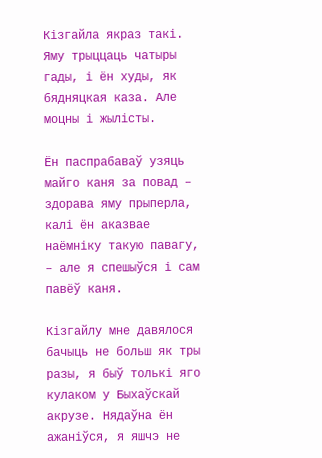Кізгайла якраз такі. Яму трыццаць чатыры гады, і ён худы, як бядняцкая каза. Але моцны і жылісты.

Ён паспрабаваў узяць майго каня за повад – здорава яму прыперла, калі ён аказвае наёмніку такую павагу, – але я спешыўся і сам павёў каня.

Кізгайлу мне давялося бачыць не больш як тры разы, я быў толькі яго кулаком у Быхаўскай акрузе. Нядаўна ён ажаніўся, я яшчэ не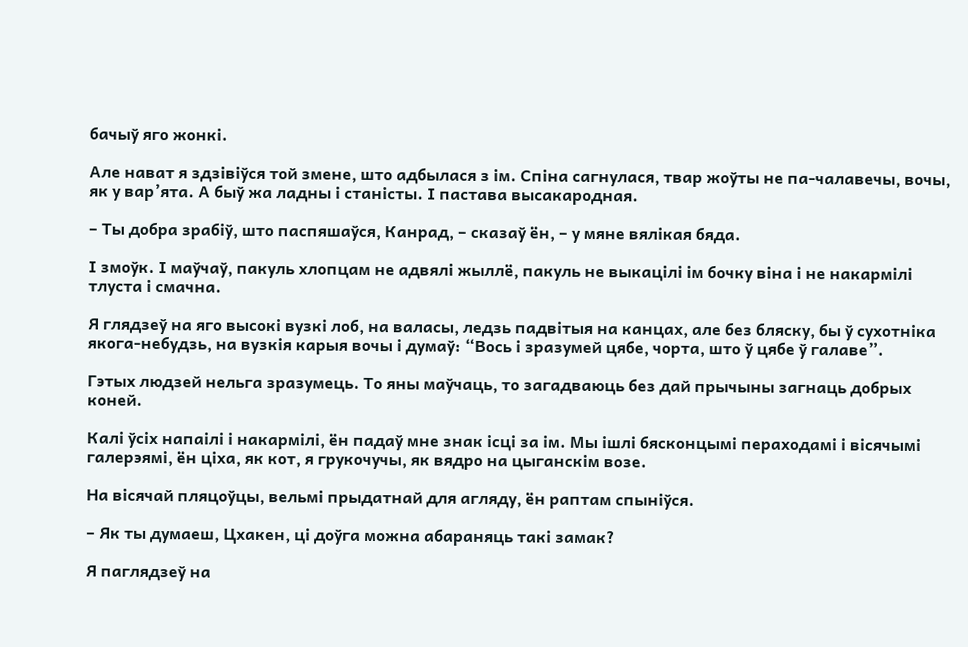бачыў яго жонкі.

Але нават я здзівіўся той змене, што адбылася з ім. Спіна сагнулася, твар жоўты не па-чалавечы, вочы, як у вар’ята. А быў жа ладны і станісты. І пастава высакародная.

– Ты добра зрабіў, што паспяшаўся, Канрад, – сказаў ён, – у мяне вялікая бяда.

І змоўк. І маўчаў, пакуль хлопцам не адвялі жыллё, пакуль не выкацілі ім бочку віна і не накармілі тлуста і смачна.

Я глядзеў на яго высокі вузкі лоб, на валасы, ледзь падвітыя на канцах, але без бляску, бы ў сухотніка якога-небудзь, на вузкія карыя вочы і думаў: “Вось і зразумей цябе, чорта, што ў цябе ў галаве”.

Гэтых людзей нельга зразумець. То яны маўчаць, то загадваюць без дай прычыны загнаць добрых коней.

Калі ўсіх напаілі і накармілі, ён падаў мне знак ісці за ім. Мы ішлі бясконцымі пераходамі і вісячымі галерэямі, ён ціха, як кот, я грукочучы, як вядро на цыганскім возе.

На вісячай пляцоўцы, вельмі прыдатнай для агляду, ён раптам спыніўся.

– Як ты думаеш, Цхакен, ці доўга можна абараняць такі замак?

Я паглядзеў на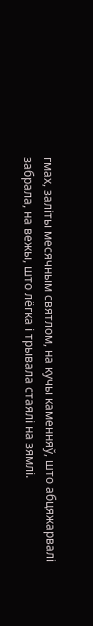гмах, заліты месячным святлом, на кучы каменняў, што абцяжарвалі забрала, на вежы, што лёгка і трывала стаялі на зямлі.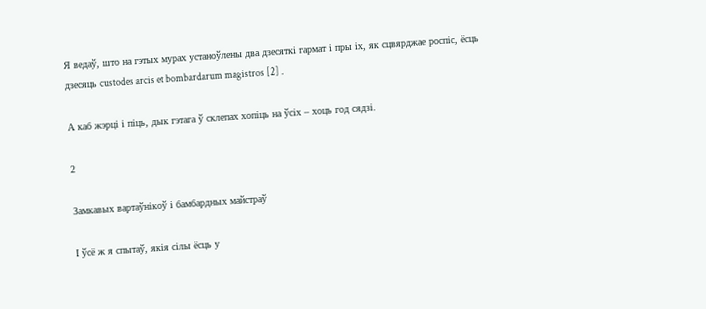Я ведаў, што на гэтых мурах устаноўлены два дзесяткі гармат і пры іх, як сцвярджае роспіс, ёсць дзесяць custodes arcis et bombardarum magistros [2] .

А каб жэрці і піць, дык гэтага ў склепах хопіць на ўсіх – хоць год сядзі.

2

Замкавых вартаўнікоў і бамбардных майстраў

І ўсё ж я спытаў, якія сілы ёсць у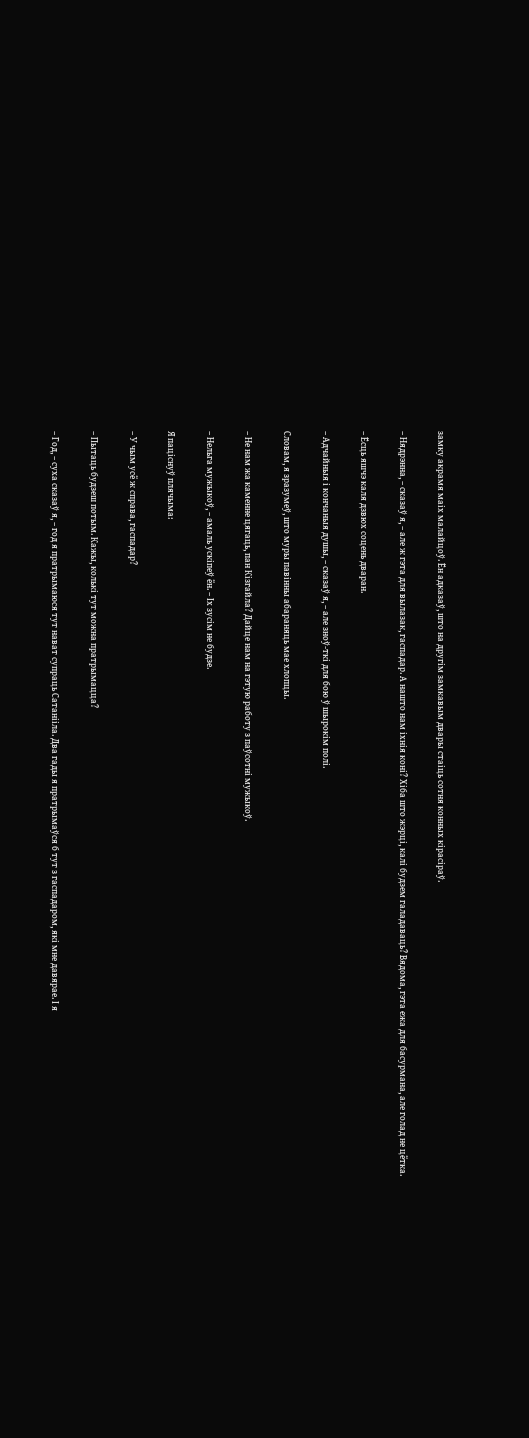замку акрамя маіх малайцоў. Ён адказаў, што на другім замкавым двары стаіць сотня конных кірасіраў.

– Нядрэнна, – сказаў я, – але ж гэта для вылазак, гаспадар. А нашто нам іхнія коні? Хіба што жэрці, калі будзем галадаваць? Вядома, гэта ежа для басурмана, але голад не цётка.

– Ёсць яшчэ каля дзвюх соцень дваран.

– Адчайныя і кончаныя душы, – сказаў я, – але зноў-ткі для бою ў шырокім полі.

Словам, я зразумеў, што муры павінны абараняць мае хлопцы.

– Не нам жа каменне цягаць, пан Кізгайла? Дайце нам на гэтую работу з паўсотні мужыкоў.

– Нельга мужыкоў, – амаль ускіпеў ён. – Іх зусім не будзе.

Я паціснуў плячыма:

– У чым усё ж справа, гаспадар?

– Пытаць будзеш потым. Кажы, колькі тут можна пратрымацца?

– Год, – суха сказаў я, – год я пратрымаюся тут нават супраць Сатанііла. Два гады я пратрымаўся б тут з гаспадаром, які мне давярае. І я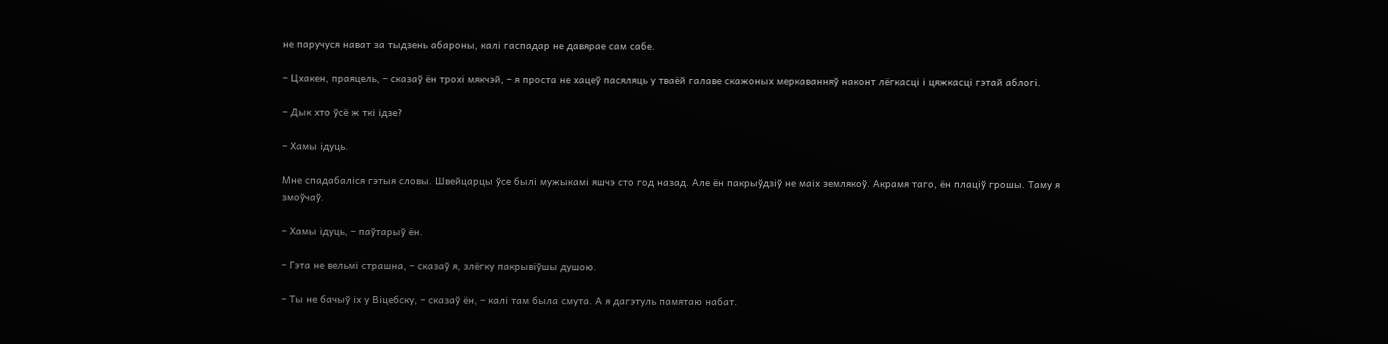не паручуся нават за тыдзень абароны, калі гаспадар не давярае сам сабе.

– Цхакен, праяцель, – сказаў ён трохі мякчэй, – я проста не хацеў пасяляць у тваёй галаве скажоных меркаванняў наконт лёгкасці і цяжкасці гэтай аблогі.

– Дык хто ўсё ж ткі ідзе?

– Хамы ідуць.

Мне спадабаліся гэтыя словы. Швейцарцы ўсе былі мужыкамі яшчэ сто год назад. Але ён пакрыўдзіў не маіх землякоў. Акрамя таго, ён плаціў грошы. Таму я змоўчаў.

– Хамы ідуць, – паўтарыў ён.

– Гэта не вельмі страшна, – сказаў я, злёгку пакрывіўшы душою.

– Ты не бачыў іх у Віцебску, – сказаў ён, – калі там была смута. А я дагэтуль памятаю набат.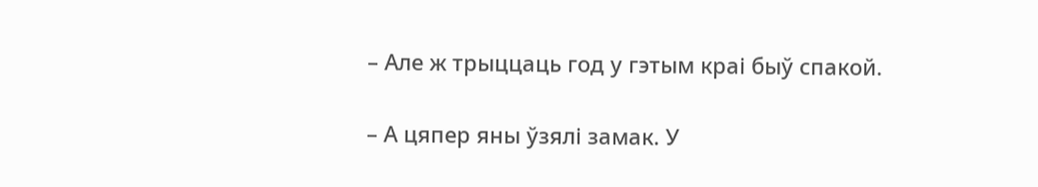– Але ж трыццаць год у гэтым краі быў спакой.

– А цяпер яны ўзялі замак. У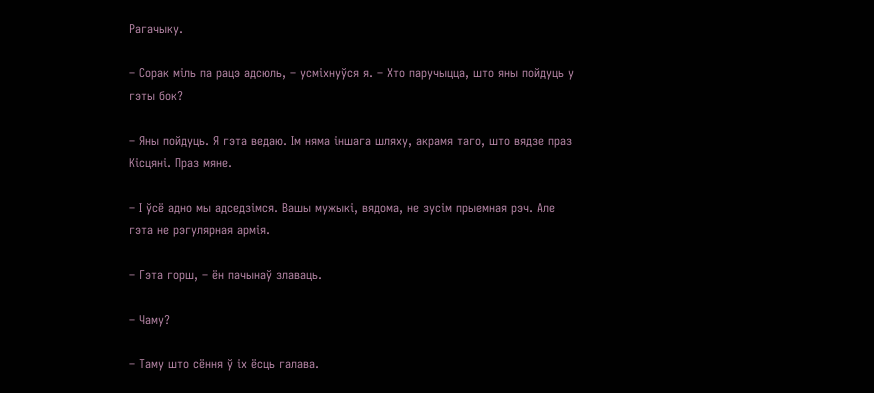Рагачыку.

– Сорак міль па рацэ адсюль, – усміхнуўся я. – Хто паручыцца, што яны пойдуць у гэты бок?

– Яны пойдуць. Я гэта ведаю. Ім няма іншага шляху, акрамя таго, што вядзе праз Кісцяні. Праз мяне.

– І ўсё адно мы адседзімся. Вашы мужыкі, вядома, не зусім прыемная рэч. Але гэта не рэгулярная армія.

– Гэта горш, – ён пачынаў злаваць.

– Чаму?

– Таму што сёння ў іх ёсць галава.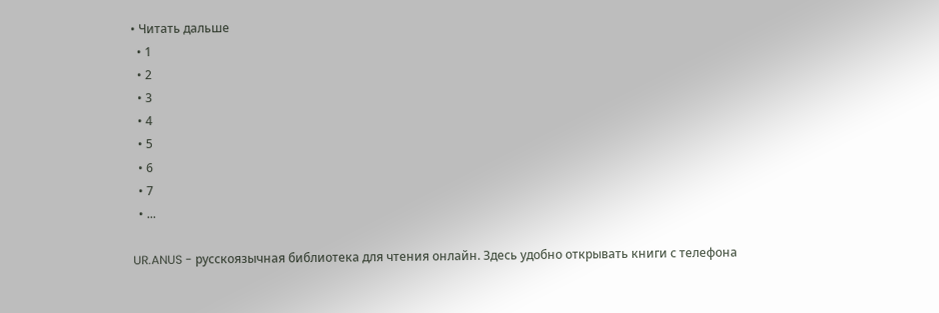• Читать дальше
  • 1
  • 2
  • 3
  • 4
  • 5
  • 6
  • 7
  • ...

UR.ANUS - русскоязычная библиотека для чтения онлайн. Здесь удобно открывать книги с телефона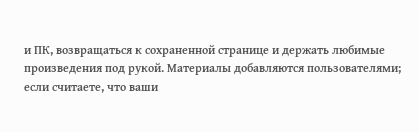и ПК, возвращаться к сохраненной странице и держать любимые произведения под рукой. Материалы добавляются пользователями; если считаете, что ваши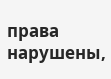права нарушены,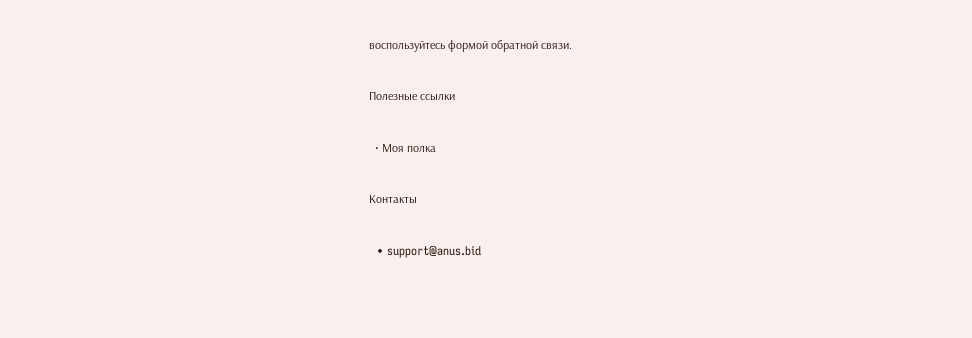воспользуйтесь формой обратной связи.

Полезные ссылки

  • Моя полка

Контакты

  • support@anus.bid